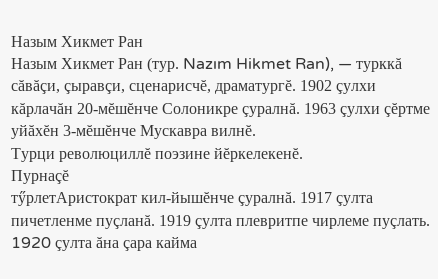Назым Хикмет Ран
Назым Хикмет Ран (тур. Nazım Hikmet Ran), — турккă сăвăçи, çыравçи, сценарисчĕ, драматургĕ. 1902 çулхи кăрлачăн 20-мĕшĕнче Солоникре çуралнă. 1963 çулхи çĕртме уйăхĕн 3-мĕшĕнче Мускавра вилнĕ.
Турци революциллĕ поэзине йĕркелекенĕ.
Пурнаçĕ
тӳрлетАристократ кил-йышĕнче çуралнă. 1917 çулта пичетленме пуçланă. 1919 çулта плевритпе чирлеме пуçлать. 1920 çулта ăна çара кайма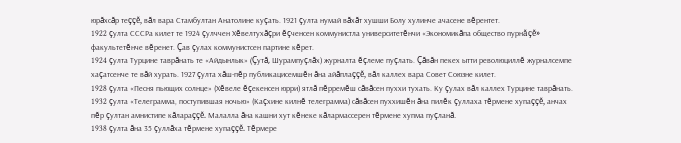юрăхсăр теççĕ, вăл вара Стамбултан Анатолине куçать. 1921 çулта нумай вăхăт хушши Болу хулинче ачасене вĕрентет.
1922 çулта СССРа килет те 1924 çулччен Хĕвелтухăçри ĕçченсен коммунистла университетĕнчи «Экономикăпа общество пурнăçĕ» факультетĕнче вĕренет. Çав çулах коммунистсен партине кĕрет.
1924 çулта Турцине таврăнать те «Айдынлык» (Çутă, Шурампуçлăх) журналта ĕçлеме пуçлать. Çăвăн пекех ытти революциллĕ журналсемпе хаçатсенче те вăй хурать. 1927 çулта хăш-пĕр публикацисемшĕн ăна айăплаççĕ, вăл каллех вара Совет Союзне килет.
1928 çулта «Песня пьющих солнце» (Хĕвеле ĕçекенсен юрри) ятлă пĕрремĕш сăвăсен пуххи тухать. Ку çулах вăл каллех Турцине таврăнать.
1932 çулта «Телеграмма, поступившая ночью» (Каçхине килнĕ телеграмма) сăвăсен пуххишĕн ăна пилĕк çуллаха тĕрмене хупаççĕ, анчах пĕр çултан амнистипе кăлараççĕ. Малалла ăна кашни хут кĕнеке кăлармассерен тĕрмене хупма пуçланă.
1938 çулта ăна 35 çуллăха тĕрмене хупаççĕ. Тĕрмере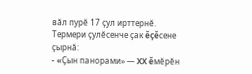вăл пурĕ 17 çул ирттернĕ. Термери çулĕсенче çак ĕçĕсене çырнă:
- «Çын панорами» — XX ĕмĕрĕн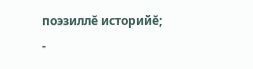поэзиллĕ историйĕ;
-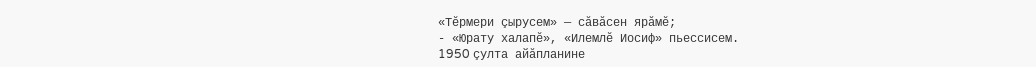«Тĕрмери çырусем» — сăвăсен ярăмĕ;
- «Юрату халапĕ», «Илемлĕ Иосиф» пьессисем.
1950 çулта айăпланине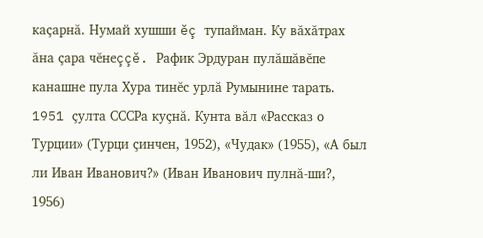каçарнă. Нумай хушши ĕç тупайман. Ку вăхăтрах ăна çара чĕнеççĕ. Рафик Эрдуран пулăшăвĕпе канашне пула Хура тинĕс урлă Румынине тарать.
1951 çулта СССРа куçнă. Кунта вăл «Рассказ о Турции» (Турци çинчен, 1952), «Чудак» (1955), «А был ли Иван Иванович?» (Иван Иванович пулнă-ши?, 1956)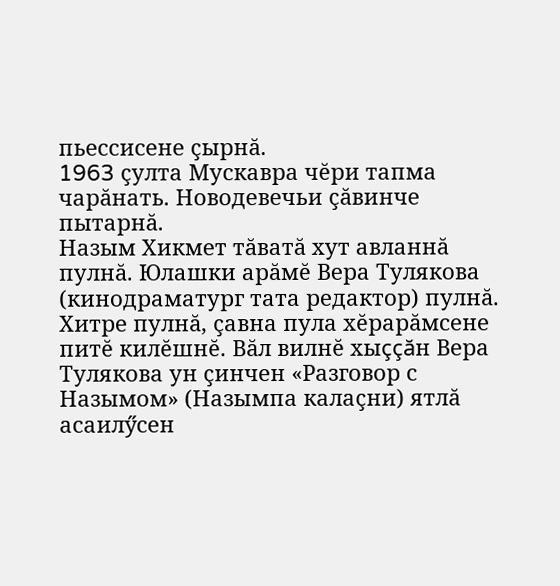пьессисене çырнă.
1963 çулта Мускавра чĕри тапма чарăнать. Новодевечьи çăвинче пытарнă.
Назым Хикмет тăватă хут авланнă пулнă. Юлашки арăмĕ Вера Тулякова (кинодраматург тата редактор) пулнă. Хитре пулнă, çавна пула хĕрарăмсене питĕ килĕшнĕ. Вăл вилнĕ хыççăн Вера Тулякова ун çинчен «Разговор с Назымом» (Назымпа калаçни) ятлă асаилӳсен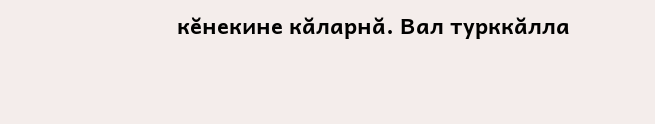кĕнекине кăларнă. Вал турккăлла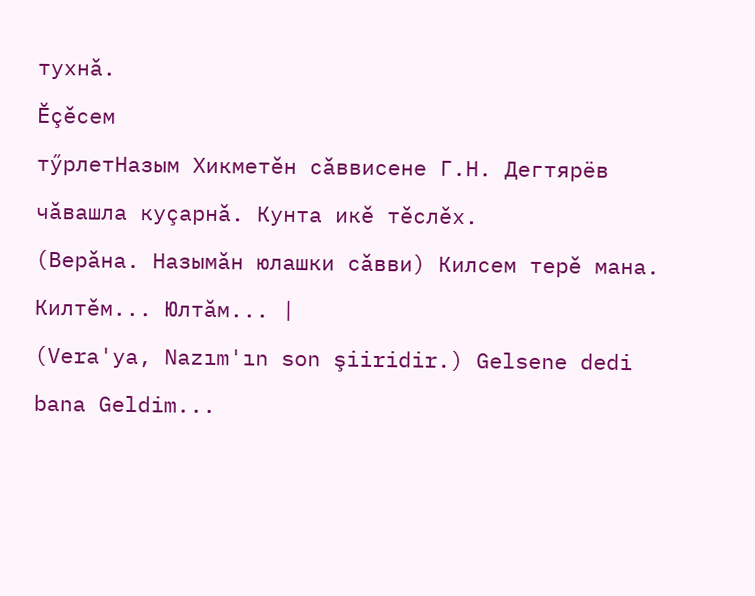тухнă.
Ӗçĕсем
тӳрлетНазым Хикметĕн сăввисене Г.Н. Дегтярёв чăвашла куçарнă. Кунта икĕ тĕслĕх.
(Верăна. Назымăн юлашки сăвви) Килсем терĕ мана. Килтĕм... Юлтăм... |
(Vera'ya, Nazım'ın son şiiridir.) Gelsene dedi bana Geldim...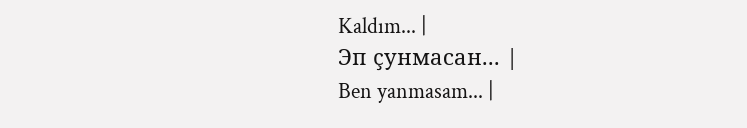Kaldım... |
Эп çунмасан... |
Ben yanmasam... |